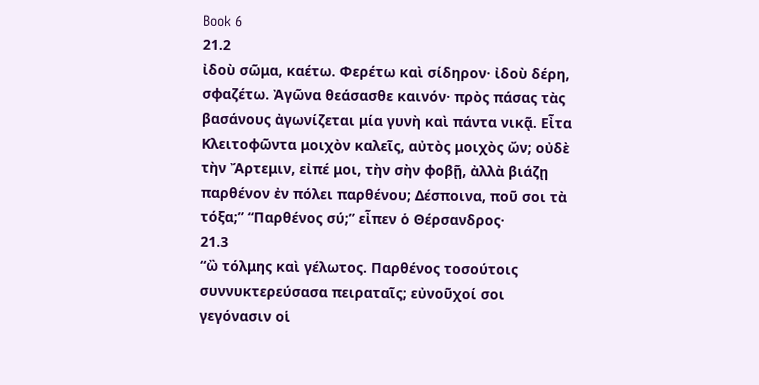Book 6
21.2
ἰδοὺ σῶμα, καέτω. Φερέτω καὶ σίδηρον· ἰδοὺ δέρη, σφαζέτω. Ἀγῶνα θεάσασθε καινόν· πρὸς πάσας τὰς βασάνους ἀγωνίζεται μία γυνὴ καὶ πάντα νικᾷ. Εἶτα Κλειτοφῶντα μοιχὸν καλεῖς, αὐτὸς μοιχὸς ὤν; οὐδὲ τὴν Ἄρτεμιν, εἰπέ μοι, τὴν σὴν φοβῇ, ἀλλὰ βιάζῃ παρθένον ἐν πόλει παρθένου; Δέσποινα, ποῦ σοι τὰ τόξα;” “Παρθένος σύ;” εἶπεν ὁ Θέρσανδρος·
21.3
“ὢ τόλμης καὶ γέλωτος. Παρθένος τοσούτοις συννυκτερεύσασα πειραταῖς; εὐνοῦχοί σοι γεγόνασιν οἱ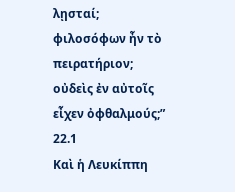λῃσταί; φιλοσόφων ἦν τὸ πειρατήριον; οὐδεὶς ἐν αὐτοῖς εἶχεν ὀφθαλμούς;”
22.1
Καὶ ἡ Λευκίππη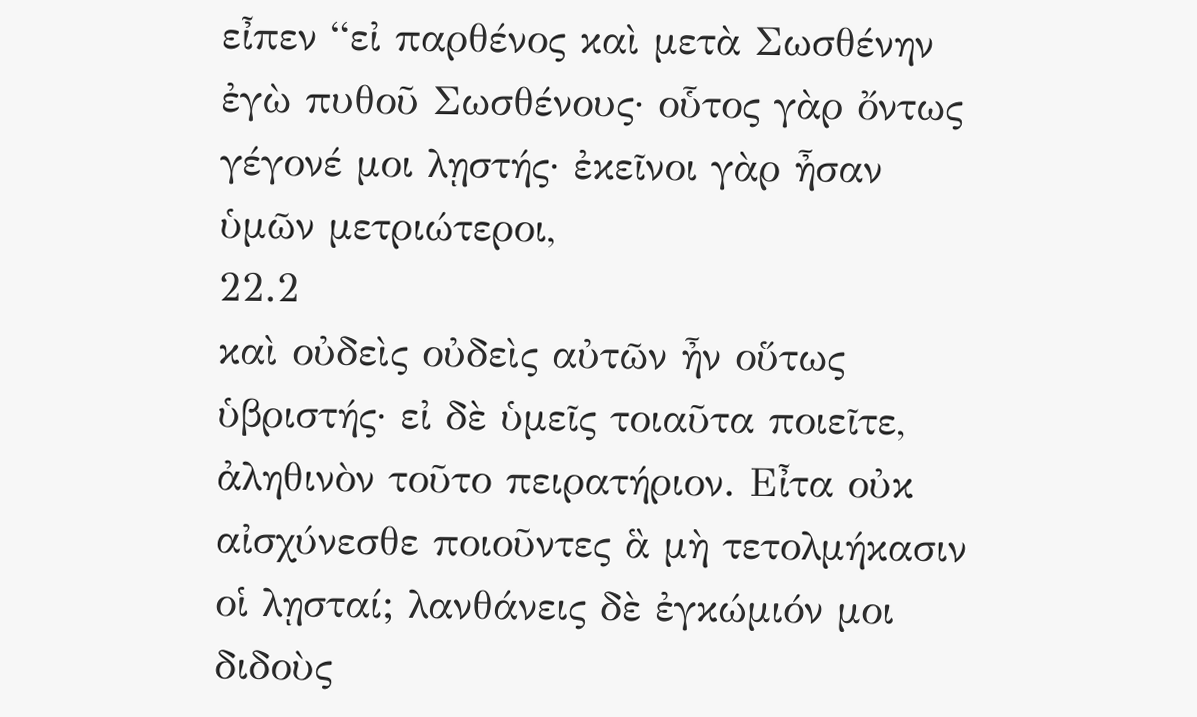εἶπεν “εἰ παρθένος καὶ μετὰ Σωσθένην ἐγὼ πυθοῦ Σωσθένους· οὗτος γὰρ ὄντως γέγονέ μοι λῃστής· ἐκεῖνοι γὰρ ἦσαν ὑμῶν μετριώτεροι,
22.2
καὶ οὐδεὶς οὐδεὶς αὐτῶν ἦν οὕτως ὑβριστής· εἰ δὲ ὑμεῖς τοιαῦτα ποιεῖτε, ἀληθινὸν τοῦτο πειρατήριον. Εἶτα οὐκ αἰσχύνεσθε ποιοῦντες ἃ μὴ τετολμήκασιν οἱ λῃσταί; λανθάνεις δὲ ἐγκώμιόν μοι διδοὺς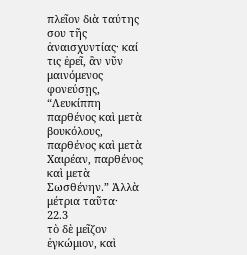πλεῖον διὰ ταύτης σου τῆς ἀναισχυντίας· καί τις ἐρεῖ, ἂν νῦν μαινόμενος φονεύσῃς, “Λευκίππη παρθένος καὶ μετὰ βουκόλους, παρθένος καὶ μετὰ Χαιρέαν, παρθένος καὶ μετὰ Σωσθένην.” Ἀλλὰ μέτρια ταῦτα·
22.3
τὸ δὲ μεῖζον ἐγκώμιον, καὶ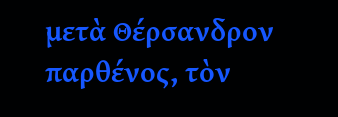μετὰ Θέρσανδρον παρθένος, τὸν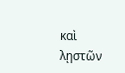καὶ λῃστῶν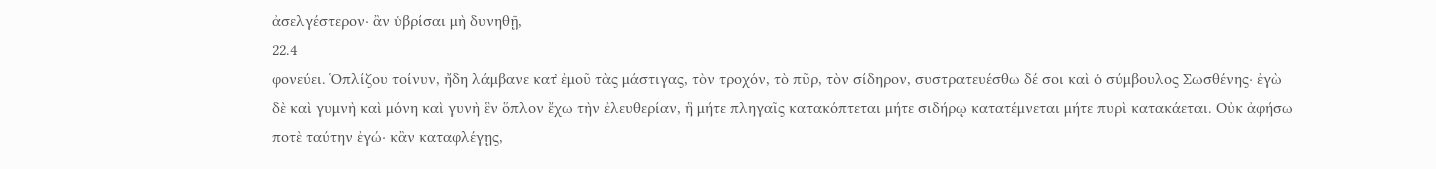ἀσελγέστερον· ἂν ὑβρίσαι μὴ δυνηθῇ,
22.4
φονεύει. Ὁπλίζου τοίνυν, ἤδη λάμβανε κατ̓ ἐμοῦ τὰς μάστιγας, τὸν τροχόν, τὸ πῦρ, τὸν σίδηρον, συστρατευέσθω δέ σοι καὶ ὁ σύμβουλος Σωσθένης· ἐγὼ δὲ καὶ γυμνὴ καὶ μόνη καὶ γυνὴ ἓν ὅπλον ἔχω τὴν ἐλευθερίαν, ἣ μήτε πληγαῖς κατακόπτεται μήτε σιδήρῳ κατατέμνεται μήτε πυρὶ κατακάεται. Οὐκ ἀφήσω ποτὲ ταύτην ἐγώ· κἂν καταφλέγῃς,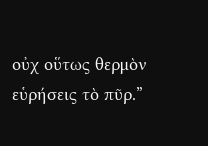οὐχ οὕτως θερμὸν εὑρήσεις τὸ πῦρ.”